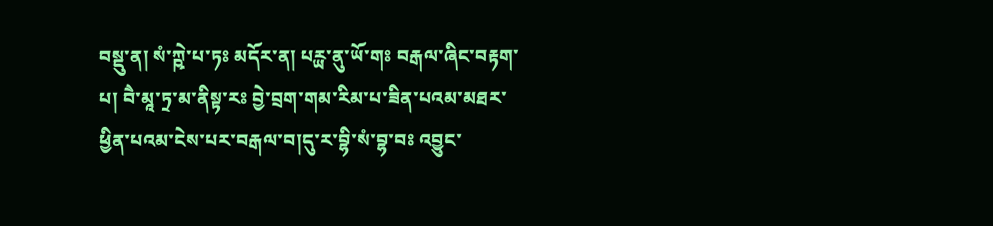བསྡུ་ན། སཾ་ཀྵེ་པ་ཏཿ མདོར་ན། པཪྻ་ནུ་ཡོ་གཿ བརྒལ་ཞིང་བརྟག་པ། བཻ་མཱ་ཏྲ་མ་ནིསྟ་རཿ བྱེ་བྲག་གམ་རིམ་པ་ཟིན་པའམ་མཐར་ཕྱིན་པའམ་ངེས་པར་བརྒལ་བ།དུ་ར་བྷི་སཾ་བྷ་བཿ འབྱུང་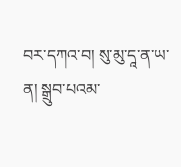བར་དཀའ་བ། སུ་མུ་དཱ་ན་ཡ་ན། སྒྲུབ་པའམ་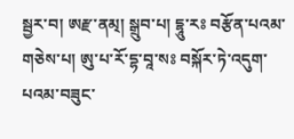སྦྱར་བ། ཨརྫ་ནམ྄། སྒྲུབ་པ། དྷཱུ་རཿ བརྩོན་པའམ་གཅེས་པ། ཨུ་པ་རོ་དྷ་བཱ་སཿ བསྐོར་ཏེ་འདུག་པའམ་བཟུང་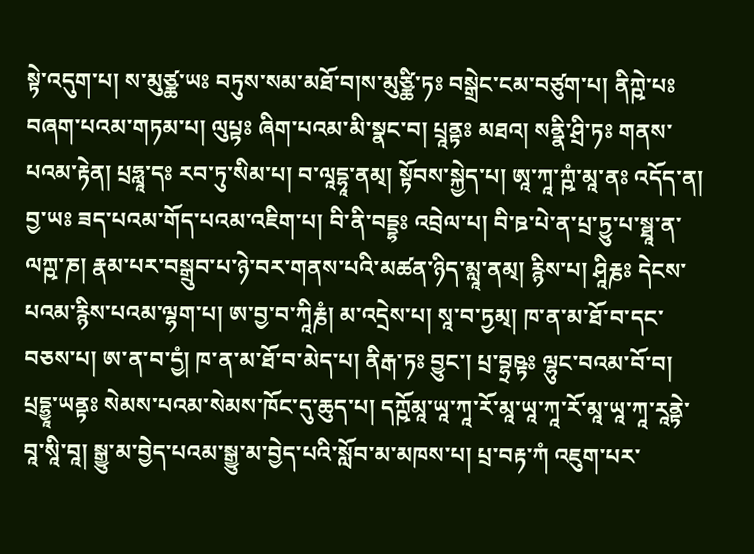སྟེ་འདུག་པ། ས་མུཙྪ་ཡཿ བཏུས་སམ་མཐོ་བ།ས་མུཙྪི་ཏཿ བསྒྲེང་ངམ་བཙུག་པ། ནིཀྵེ་པཿ བཞག་པའམ་གཏམ་པ། ལུཔྟཿ ཞིག་པའམ་མི་སྣང་བ། པྲཱནྟཿ མཐའ། སནྣི་ཤྲི་ཏཿ གནས་པའམ་རྟེན། པྲཧླཱ་དཿ རབ་ཏུ་སིམ་པ། བ་ལཱདྷཱ་ནམ྄། སྟོབས་སྐྱེད་པ། ཨཱ་ཀཱ་ཀྵཾ་མཱ་ནཿ འདོད་ན། བྱ་ཡཿ ཟད་པའམ་གོད་པའམ་འཇིག་པ། བི་ནི་བདྡྷཿ འབྲེལ་པ། བི་ཋ་པེ་ན་པྲ་ཏྱུ་པ་སྠཱ་ན་ལཀྵ་ཎ། རྣམ་པར་བསྒྲུབ་པ་ཉེ་བར་གནས་པའི་མཚན་ཉིད་མླཱ་ནམ྄། རྙིས་པ། ཤཱིརྞཿ དེངས་པའམ་རྙིས་པའམ་ལྷག་པ། ཨ་བྱ་བ་ཀཱིརྞཾ། མ་འདྲེས་པ། སཱ་བ་ཏྱམ྄། ཁ་ན་མ་ཐོ་བ་དང་བཅས་པ། ཨ་ན་བ་དྱཾ། ཁ་ན་མ་ཐོ་བ་མེད་པ། ནིརྒ་ཏཿ བྱུང་། པྲ་བྷྲཥྟཿ ལྷུང་བའམ་བོ་བ། པྲདྷྱཱ་ཡནྟཿ སེམས་པའམ་སེམས་ཁོང་དུ་ཆུད་པ། དཀྵོམཱ་ཡཱ་ཀཱ་རོ་མཱ་ཡཱ་ཀཱ་རོ་མཱ་ཡཱ་ཀཱ་རཱནྟེ་བཱ་སཱི་བཱ། སྒྱུ་མ་བྱེད་པའམ་སྒྱུ་མ་བྱེད་པའི་སློབ་མ་མཁས་པ། པྲ་བརྟ་ཀཾ འཇུག་པར་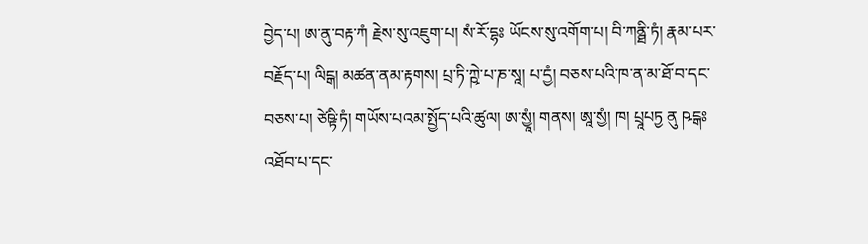བྱེད་པ། ཨ་ནུ་བརྟ་ཀཾ རྗེས་སུ་འཇུག་པ། སཾ་རོ་དྷཿ ཡོངས་སུ་འགོག་པ། བི་ཀནྠི་ཏཾ། རྣམ་པར་བརྗོད་པ། ལིངྒ། མཚན་ནམ་རྟགས། པྲ་ཏི་ཀྵེ་པ་ཎ་སཱ། པ་དྱཾ། བཅས་པའི་ཁ་ན་མ་ཐོ་བ་དང་བཅས་པ། ཙེཥྟི་ཏཾ། གཡོས་པའམ་སྤྱོད་པའི་ཚུལ། ཨ་སྱཱཾ། གནས། ཨཱ་སྱཾ། ཁ། པྲཱཔཏྱ ནུ ཥངྒཿ འཐོབ་པ་དང་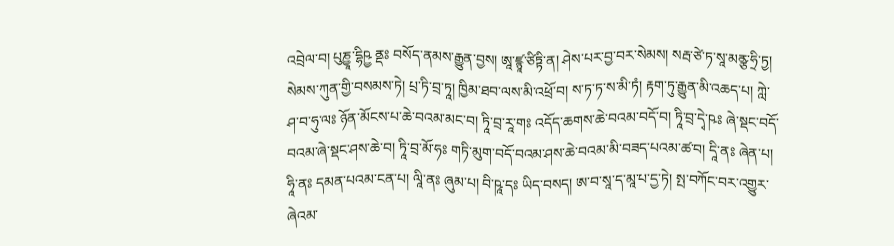འབྲེལ་བ། པུཎྱཱ་དྷིཥྱ ནྡཿ བསོད་ནམས་རྒྱུན་བྱས། ཨཱ་ཛྙཱ་ཙིཏྟི་ན། ཤེས་པར་བྱ་བར་སེམས། སརྦ་ཙེ་ཏ་སཱ་མནྩ་ཧྲི་ཏྱ། སེམས་ཀུན་གྱི་བསམས་ཏེ། པྲ་ཏི་བྲ་ཏཱ། ཁྱིམ་ཐབ་ལས་མི་འཕྲོ་བ། ས་ཏ་ཏ་ས་མི་ཏཾ། རྟག་ཏུ་རྒྱུན་མི་འཆད་པ། ཀླེ་ཤ་བ་ཧུ་ལཿ ཉོན་མོངས་པ་ཆེ་བའམ་མང་བ། ཏཱི་བྲ་རཱ་གཿ འདོད་ཆགས་ཆེ་བའམ་བདོ་བ། ཏཱི་བྲ་དྭེ་ཥཿ ཞེ་སྡང་བདོ་བའམ་ཞེ་སྡང་ཤས་ཆེ་བ། ཏཱི་བྲ་མོ་ཧཿ གཏི་མུག་བདོ་བའམ་ཤས་ཆེ་བའམ་མི་བཟད་པའམ་ཚ་བ། དཱི་ནཿ ཞེན་པ། ཧཱི་ནཿ དམན་པའམ་ངན་པ། ལཱི་ནཿ ཞུམ་པ། བི་ཥཱ་དཿ ཡིད་བསད། ཨ་བ་སཱ་ད་མཱ་པ་དྱ་ཏེ། སྤ་བཀོང་བར་འགྱུར་ཞེའམ་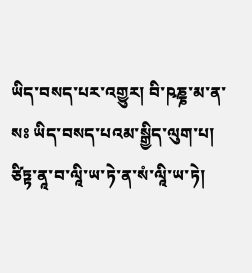ཡིད་བསད་པར་འགྱུར། བི་ཥཎྞ་མ་ན་སཿ ཡིད་བསད་པའམ་སྒྱིད་ལུག་པ། ཙིཏྟ་ནཱ་བ་ལཱི་ཡ་ཏེ་ན་སཾ་ལཱི་ཡ་ཏེ།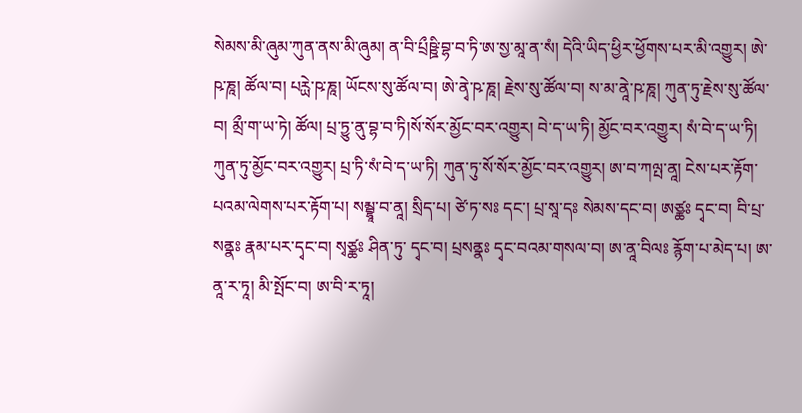སེམས་མི་ཞུམ་ཀུན་ནས་མི་ཞུམ། ན་བི་པྲྀཥྛི་བྷ་བ་ཏི་ཨ་སྱ་མཱ་ན་སཾ། དེའི་ཡིད་ཕྱིར་ཕྱོགས་པར་མི་འགྱུར། ཨེ་ཥ་ཎཱ། ཚོལ་བ། པཪྻེ་ཥ་ཎཱ། ཡོངས་སུ་ཚོལ་བ། ཨེ་ནྭེ་ཥ་ཎཱ། རྗེས་སུ་ཚོལ་བ། ས་མ་ནཱེ་ཥ་ཎཱ། ཀུན་ཏུ་རྗེས་སུ་ཚོལ་བ། མྲྀ་ག་ཡ་ཏེ། ཚོལ། པྲ་ཏྱུ་ནུ་བྷ་བ་ཏི།སོ་སོར་མྱོང་བར་འགྱུར། བེ་ད་ཡ་ཏི། མྱོང་བར་འགྱུར། སཾ་བེ་ད་ཡ་ཏི། ཀུན་ཏུ་མྱོང་བར་འགྱུར། པྲ་ཏི་སཾ་བེ་ད་ཡ་ཏི། ཀུན་ཏུ་སོ་སོར་མྱོང་བར་འགྱུར། ཨ་བ་ཀལྤ་ནཱ། ངེས་པར་རྟོག་པའམ་ལེགས་པར་རྟོག་པ། སམྦྷཱ་བ་ནཱ། སྲིད་པ། ཙེ་ཏ་སཿ དང་། པྲ་སཱ་དཿ སེམས་དང་བ། ཨཙྪཿ དྭང་བ། བི་པྲ་སནྣཿ རྣམ་པར་དྭང་བ། སྭཙྪཿ ཤིན་ཏུ་ དྭང་བ། པྲསནྣཿ དྭང་བའམ་གསལ་བ། ཨ་ནཱ་བིལཿ རྙོག་པ་མེད་པ། ཨ་ནཱ་ར་ཏཱ། མི་སྤོང་བ། ཨ་བི་ར་ཏཱ།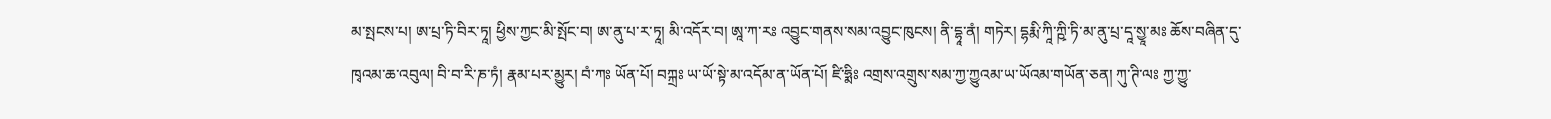མ་སྤངས་པ། ཨ་པྲ་ཏི་བིར་ཏཱ། ཕྱིས་ཀྱང་མི་སྤོང་བ། ཨ་ནུ་པ་ར་ཏཱ། མི་འདོར་བ། ཨཱ་ཀ་རཿ འབྱུང་གནས་སམ་འབྱུང་ཁུངས། ནི་དྷཱ་ནཾ། གཏེར། དྷརྨི་ཀཱི་ཀྵི་ཏི་མ་ནུ་པྲ་དཱ་སྱཱ་མཿ ཆོས་བཞིན་དུ་ཁྭའམ་ཆ་འབུལ། བི་བ་རི་ཎ་ཏཾ། རྣམ་པར་མྱུར། བཾ་ཀཿ ཡོན་པོ། བཀྐྲཿ ཡ་ཡོ་སྟེ་མ་འདོམ་ན་ཡོན་པོ། ཛི་ཧྨིཿ འགྲས་འགྲུས་སམ་ཀྱ་ཀྱུའམ་ཡ་ཡོའམ་གཡོན་ཅན། ཀུ་ཊི་ལཿ ཀྱ་ཀྱུ་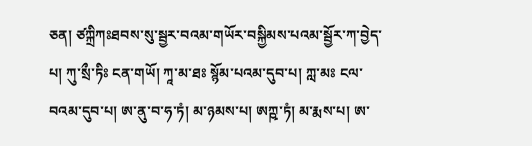ཅན། ཙཀྐྲིཀཿཐབས་སུ་སྦྱར་བའམ་གཡོར་བསྐྱིམས་པའམ་སྦྱོར་ཀ་བྱེད་པ། ཀུ་སྲྀ་ཏིཿ ངན་གཡོ། ཀཱ་མ་ཐཿ སྙོམ་པའམ་དུབ་པ། ཀླ་མཿ ངལ་བའམ་དུབ་པ། ཨ་ནུ་བ་ཧ་ཏཾ། མ་ཉམས་པ། ཨཀྵ་ཏཾ། མ་རྨས་པ། ཨ་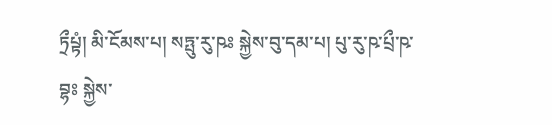ཏྲྀཔྟཾ། མི་ངོམས་པ། སཏྤུ་རུ་ཥཿ སྐྱེས་བུ་དམ་པ། པུ་རུ་ཥ་པྲྀ་ཥ་བྷཿ སྐྱེས་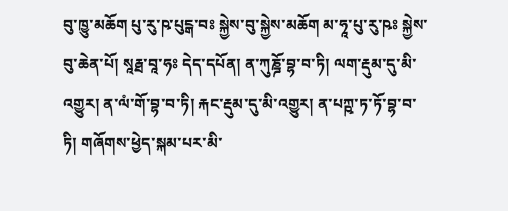བུ་ཁྱུ་མཆོག པུ་རུ་ཥ་པུངྒ་བཿ སྐྱེས་བུ་སྐྱེས་མཆོག མ་ཧཱ་པུ་རུ་ཥཿ སྐྱེས་བུ་ཆེན་པོ། སཱརྠ་བཱ་ཧཿ དེད་དཔོན། ན་ཀུཎྜོ་བྷ་བ་ཏི། ལག་རྡུམ་དུ་མི་འགྱུར། ན་ལཾ་གོ་བྷ་བ་ཏི། རྐང་རྡུམ་དུ་མི་འགྱུར། ན་པཀྵ་ཏ་ཏོ་བྷ་བ་ཏི། གཞོགས་ཕྱེད་སྐམ་པར་མི་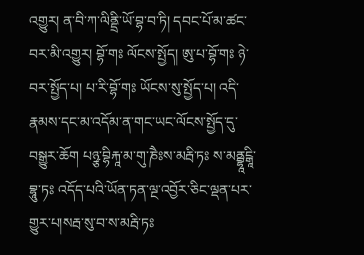འགྱུར། ན་བི་ཀ་ལིནྡྲི་ཡོ་བྷ་བ་ཏི། དབང་པོ་མ་ཚང་བར་མི་འགྱུར། བྷོ་གཿ ལོངས་སྤྱོད། ཨུ་པ་བྷོ་གཿ ཉེ་ བར་སྤྱོད་པ། པ་རི་བྷོ་གཿ ཡོངས་སུ་སྤྱོད་པ། འདི་རྣམས་དང་མ་འདོམ་ན་གང་ཡང་ལོངས་སྤྱོད་དུ་བསྒྱུར་ཆོག པཉྩ་བྷིརྐཱ་མ་གུ་ཎཻཿས་མརྦི་ཏཿ ས་མནྦྷཱངྒཱི་བྷཱུ་ཏཿ འདོད་པའི་ཡོན་ཏན་ལྔ་འབྱོར་ཅིང་ལྡན་པར་གྱུར་པ།སརྦ་སུ་བ་ས་མརྦི་ཏཿ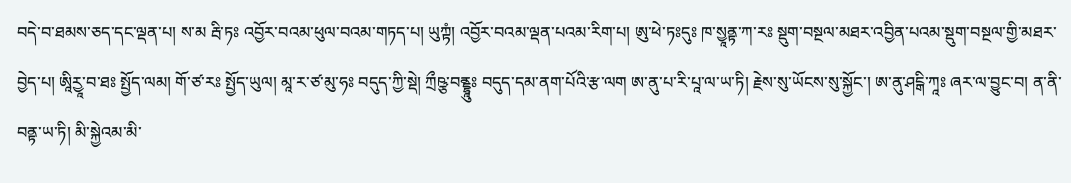བདེ་བ་ཐམས་ཅད་དང་ལྡན་པ། ས་མ རྦི་ཏཿ འབྱོར་བའམ་ཕུལ་བའམ་གཏད་པ། ཡུཀྟཾ། འབྱོར་བའམ་ལྡན་པའམ་རིག་པ། ཨུ་ཕེ་ཏཿདུཿ ཁ་སྱཱནྟ་ཀ་རཿ སྡུག་བསྔལ་མཐར་འབྱིན་པའམ་སྡུག་བསྔལ་གྱི་མཐར་བྱེད་པ། ཨཱིརྱཱ་བ་ཐཿ སྤྱོད་ལམ། གོ་ཙ་རཿ སྤྱོད་ཡུལ། མཱ་ར་ཙ་མུ་ཧཿ བདུད་ཀྱི་སྡེ། ཀྲྀཥྩ་བནྡྷཱུཿ བདུད་དམ་ནག་པོའི་རྩ་ལག ཨ་ནུ་པ་རི་པཱ་ལ་ཡ་ཏི། རྗེས་སུ་ཡོངས་སུ་སྐྱོང་། ཨ་ནུ་ཤངྒི་ཀཱཿ ཞར་ལ་བྱུང་བ། ན་ནི་བནྟ་ཡ་ཏི། མི་སྐྱེའམ་མི་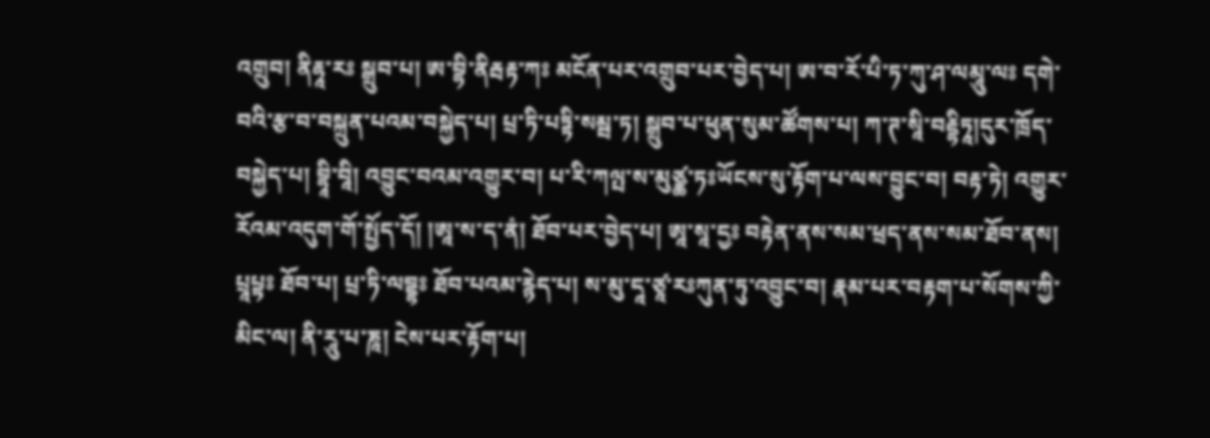འགྲུབ། ནིརྷཱ་རཿ སྒྲུབ་པ། ཨ་བྷི་ནིརྦརྟ་ཀཿ མངོན་པར་འགྲུབ་པར་བྱེད་པ། ཨ་བ་རོ་པི་ཏ་ཀུ་ཤ་ལམཱུ་ལཿ དགེ་བའི་རྩ་བ་བསྐྲུན་པའམ་བསྐྱེད་པ། པྲ་ཏི་པཏྟི་སམྦ་ཏ། སྒྲུབ་པ་ཕུན་སུམ་ཚོགས་པ། ཀ་ཊ་སཱི་བརྡྷིཏཱ།དུར་ཁྲོད་བསྐྱེད་པ། བྷཱི་བཱི། འབྱུང་བའམ་འགྱུར་བ། པ་རི་ཀལྤ་ས་མུཙྪ་ཏཿཡོངས་སུ་རྟོག་པ་ལས་བྱུང་བ། བརྟ་ཏེ། འགྱུར་རོའམ་འདུག་གོ་སྤྱོད་དོ། །ཨཱ་ས་ད་ནཾ། ཐོབ་པར་བྱེད་པ། ཨཱ་སཱ་དྱཿ བརྟེན་ནས་སམ་ཕྲད་ནས་སམ་ཐོབ་ནས། པྲཱཔྟཿ ཐོབ་པ། པྲ་ཏི་ལབྡྷཿ ཐོབ་པའམ་རྙེད་པ། ས་མུ་དཱ་ཙཱ་རཿཀུན་ཏུ་འབྱུང་བ། རྣམ་པར་བརྟག་པ་སོགས་ཀྱི་མིང་ལ། ནི་རཱུ་པ་ཎཱ། ངེས་པར་རྟོག་པ།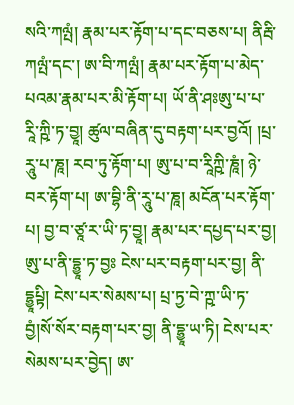སའི་ཀལྤཾ། རྣམ་པར་རྟོག་པ་དང་བཅས་པ། ནིརྦི་ཀལྤཾ་དང་། ཨ་བི་ཀལྤཾ། རྣམ་པར་རྟོག་པ་མེད་པའམ་རྣམ་པར་མི་རྟོག་པ། ཡོ་ནི་ཤཿཨུ་པ་པ་རཱི་ཀྵི་ཏ་བྱཱ། ཚུལ་བཞིན་དུ་བརྟག་པར་བྱའོ། །པྲ་རཱུ་པ་ཎཱ། རབ་ཏུ་རྟོག་པ། ཨུ་པ་བ་རཱིཀྵི་ཎཱཾ། ཉེ་བར་རྟོག་པ། ཨ་བྷི་ནི་རཱུ་པ་ཎཱ། མངོན་པར་རྟོག་པ། བྱ་བ་ཙཱ་ར་ཡི་ཏ་བྱཱ། རྣམ་པར་དཔྱད་པར་བྱ། ཨུ་པ་ནི་དྷྱཱ་ཏ་བྱཿ ངེས་པར་བརྟག་པར་བྱ། ནི་དྷྱཱཔྟི། ངེས་པར་སེམས་པ། པྲ་ཏྱ་བེ་ཀྵ་ཡི་ཏ་བྱཾ།སོ་སོར་བརྟག་པར་བྱ། ནི་དྷྱཱ་ཡ་ཏི། ངེས་པར་སེམས་པར་བྱེད། ཨ་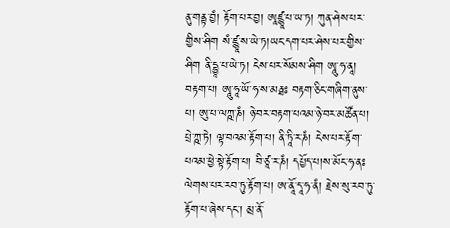ནུ་གནྟ་བྱཾ། རྟོག་པར་བྱ། ཨཱཛྙཱ་པ་ཡ་ཏ། ཀུན་ཤེས་པར་གྱིས་ཤིག སཾ་ཛྙཱ་ས་ཡེ་ཏ།ཡང་དག་པར་ཤེས་པར་གྱིས་ཤིག ནི་དྷྱཱ་པ་ཡེ་ཏ། ངེས་པར་སོམས་ཤིག ཨཱུ་ཧ་ནཱ། བརྟག་པ། ཨཱུ་ཧཱ་ཡོ་ཧ་ས་མརྠཿ བརྟག་ཅིང་གཞིག་ནུས་པ། ཨུ་པ་ལཀྵ་ཎཾ། ཉེ་བར་བརྟག་པའམ་ཉེ་བར་མཚོན་པ། པྲེ་ཀྵ་ཏེ། ལྟ་བའམ་རྟོག་པ། ནི་ཏཱི་ར་ཎཾ། ངེས་པར་རྟོག་པའམ་ཕྱེ་སྟེ་རྟོག་པ། བི་ཙཱ་ར་ཎཾ། དཔྱོད་པ།ས་མོང་ཧ་ནཿ ལེགས་པར་རབ་ཏུ་རྟོག་པ། ཨ་ནཱོ་དཱ་ཧ་ནཾ། རྗེས་སུ་རབ་ཏུ་རྟོག་པ་ཞེས་དང་། མྲ་ནོ་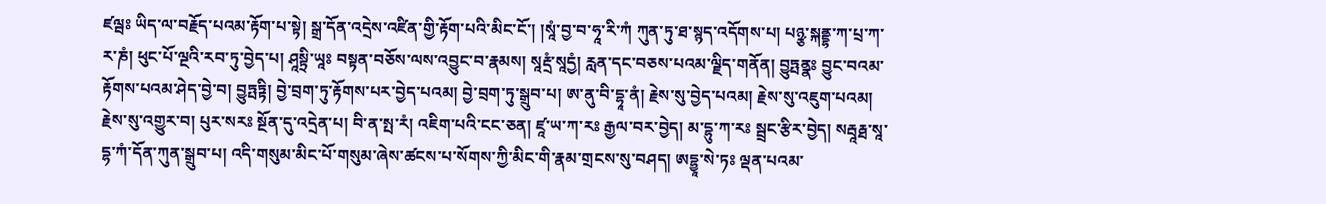ཛལྦཿ ཡིད་ལ་བརྗོད་པའམ་རྟོག་པ་སྟེ། སྒྲ་དོན་འདྲེས་འཛིན་གྱི་རྟོག་པའི་མིང་ངོ་། །སཱཾ་བྱ་བ་ཧཱ་རི་ཀཾ ཀུན་ཏུ་ཐ་སྙད་འདོགས་པ། པཉྩ་སྐནྡྷ་ཀ་པྲ་ཀ་ར་ཎཾ། ཕུང་པོ་ལྔའི་རབ་ཏུ་བྱེད་པ། ཤཱསྟྲི་ཡཱཿ བསྟན་བཅོས་ལས་འབྱུང་བ་རྣམས། སཱརྡྲཾ་སཱདྱཾ། རླན་དང་བཅས་པའམ་ལྗིད་གནོན། བྱུཏྤནྣཿ བྱུང་བའམ་རྟོགས་པའམ་ཤེད་བྱེ་བ། བྱུཏྤཏྟི། བྱེ་བྲག་ཏུ་རྟོགས་པར་བྱེད་པའམ། བྱེ་བྲག་ཏུ་སྒྲུབ་པ། ཨ་ནུ་བི་དྷཱ་ནཾ། རྗེས་སུ་བྱེད་པའམ། རྗེས་སུ་འཇུག་པའམ། རྗེས་སུ་འགྱུར་བ། པུར་སརཿ སྔོན་དུ་འདྲེན་པ། བི་ན་སྤ་རཾ། འཇིག་པའི་ངང་ཅན། ཛཱ་ཡ་ཀ་རཿ རྒྱལ་བར་བྱེད། མ་དྷུ་ཀ་རཿ སྦྲང་རྩིར་བྱེད། སརྦཱརྠ་སཱ་དྷ་ཀཾ་དོན་ཀུན་སྒྲུབ་པ། འདི་གསུམ་མིང་པོ་གསུམ་ཞེས་ཚངས་པ་སོགས་ཀྱི་མིང་གི་རྣམ་གྲངས་སུ་བཤད། ཨདྷྱཱ་སེ་ཏཿ ལྡན་པའམ་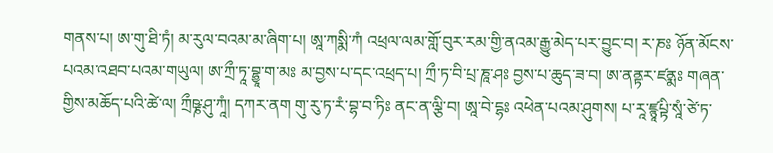གནས་པ། ཨ་གུ་ཐི་ཏཾ། མ་རུལ་བའམ་མ་ཞིག་པ། ཨཱ་ཀསྨི་ཀཾ འཕྲལ་ལམ་གློ་བུར་རམ་གྱི་ནའམ་རྒྱུ་མེད་པར་བྱུང་བ། ར་ཎཿ ཉོན་མོངས་པའམ་འཐབ་པའམ་གཡུལ། ཨ་ཀྲྀ་ཏཱ་བྷྱཱ་ག་མཿ མ་བྱས་པ་དང་འཕྲད་པ། ཀྲྀ་ཏ་བི་པྲ་ཎཱ་ཤཿ བྱས་པ་ཆུད་ཟ་བ། ཨ་ནནྟར་ཛནྨཿ གཞན་གྱིས་མཆོད་པའི་ཚེ་ལ། ཀྲྀཥྞ་ཤུ་ཀཱཾ། དཀར་ནག གུ་རུ་ཏ་རཾ་བྷ་བ་ཏིཿ ནང་ན་ལྕི་བ། ཨཱ་བེ་དྷཿ འཕེན་པའམ་ཤུགས། པ་རཱ་ཛྙཱཔྟི་སཱཾ་ཙེ་ཏ་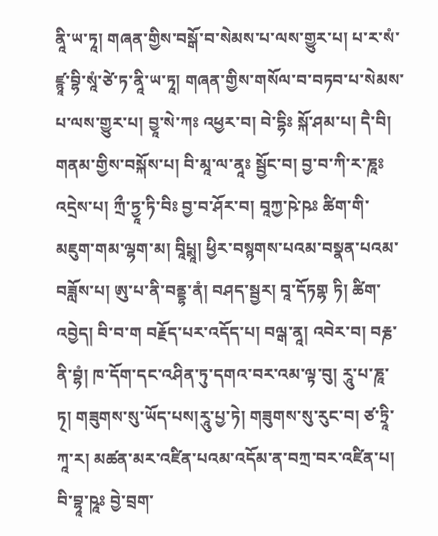ནཱི་ཡ་ཏཱ། གཞན་གྱིས་བསྒོ་བ་སེམས་པ་ལས་གྱུར་པ། པ་ར་སཾ་ཛྙཱ་བྷི་སཱཾ་ཙེ་ཏ་ནཱི་ཡ་ཏཱ། གཞན་གྱིས་གསོལ་བ་བཏབ་པ་སེམས་པ་ལས་གྱུར་པ། བྱཱ་སེ་ཀཿ འཕྱར་བ། བེ་དྷིཿ སྐོ་ཤམ་པ། དཻ་བི། གནམ་གྱིས་བསྐོས་པ། བི་མཱ་ལ་ནཱཿ སྦྱོང་བ། བྱ་བ་ཀི་ར་ཎཱཿ འདྲེས་པ། ཀྲྀ་ཏྱཱ་ཏི་བིཿ བྱ་བ་ཤོར་བ། བཱཀྱ་ཥེ་ཥཿ ཚིག་གི་མཇུག་གམ་ལྷག་མ། བཱིཔྶཱ། ཕྱིར་བསྙགས་པའམ་བསྣན་པའམ་བཟློས་པ། ཨུ་པ་ནི་བནྡྷ་ནཾ། བཤད་སྦྱར། བཱ་དོཏགྷ ཏི། ཚིག་འབྱེད། བི་བ་ག བརྗོད་པར་འདོད་པ། བལྒ་ནཱ། འབེར་བ། བརྞ་ནི་བྷཾ། ཁ་དོག་དང་འཤིན་ཏུ་དགའ་བར་འམ་ལྟ་བུ། རཱུ་པ་ཎཱ་ཏ྄། གཟུགས་སུ་ཡོད་པས།རཱུ་པྱ་ཏེ། གཟུགས་སུ་རུང་བ། ཙ་ཏྲཱི་ཀཱ་ར། མཚན་མར་འཛིན་པའམ་འདོམ་ན་བཀྲ་བར་འཛིན་པ། བི་བྷཱ་ཥཱཿ བྱེ་བྲག་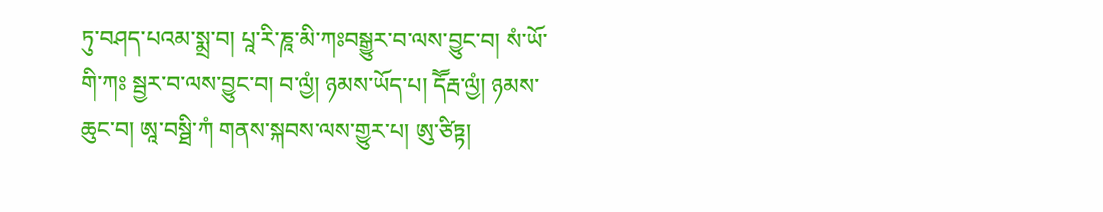ཏུ་བཤད་པའམ་སྨྲ་བ། པཱ་རི་ཎཱ་མི་ཀཿབསྒྱུར་བ་ལས་བྱུང་བ། སཾ་ཡོ་གི་ཀཿ སྦྱར་བ་ལས་བྱུང་བ། བ་ལྱཾ། ཉམས་ཡོད་པ། དཽརྦ་ལྱཾ། ཉམས་ཆུང་བ། ཨཱ་བསྠི་ཀཾ གནས་སྐབས་ལས་གྱུར་པ། ཨུ་ཙིཏྟ།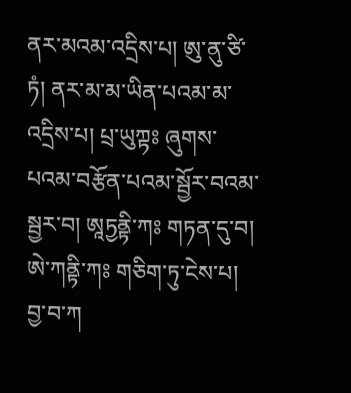ནར་མའམ་འདྲིས་པ། ཨུ་ནུ་ཙི་ཏཾ། ནར་མ་མ་ཡིན་པའམ་མ་འདྲིས་པ། པྲ་ཡུཀྟཿ ཞུགས་པའམ་བརྩོན་པའམ་སྦྱོར་བའམ་སྦྱར་བ། ཨཱཏྱནྟི་ཀཿ གཏན་དུ་བ། ཨེ་ཀནྟི་ཀཿ གཅིག་ཏུ་ངེས་པ། བྱ་བ་ཀ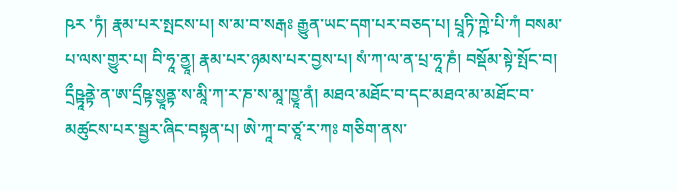ཥར ་ཏཾ། རྣམ་པར་སྤངས་པ། ས་མ་བ་སརྒཿ རྒྱུན་ཡང་དག་པར་བཅད་པ། པྲཱཏི་ཀྵེ་པི་ཀཾ བསམ་པ་ལས་གྱུར་པ། བི་ཧཱ་ནྱཱ། རྣམ་པར་ཉམས་པར་བྱས་པ། སཾ་ཀ་ལ་ན་པྲ་ཧཱ་ཎཾ། བསྡོམ་སྟེ་སྤོང་བ། དྲྀཥྟཱནྟེ་ན་ཨ་དྲྀཥྟ་སྱཱནྟ་ས་མཱི་ཀ་ར་ཎ་ས་མཱ་ཁྱཱ་ནཾ། མཐའ་མཐོང་བ་དང་མཐའ་མ་མཐོང་བ་མཚུངས་པར་སྦྱར་ཞིང་བསྟན་པ། ཨེ་ཀཱ་བ་ཙཱ་ར་ཀཿ གཅིག་ནས་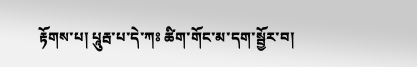རྟོགས་པ། པཱུརྦ་པ་དེ་ཀཿ ཚིག་གོང་མ་དག་སྦྱོར་བ།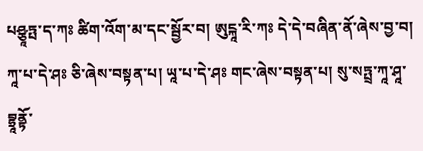པཤྩཱཏྤ་ད་ཀཿ ཚིག་འོག་མ་དང་སྦྱོར་བ། ཨུངྐཱ་རི་ཀཿ དེ་དེ་བཞིན་ནོ་ཞེས་བྱ་བ། ཀཱ་པ་དེ་ཤཿ ཅི་ཞེས་བསྟན་པ། ཡཱ་པ་དེ་ཤཿ གང་ཞེས་བསྟན་པ། སུ་སཏྤྲ་ཀཱ་ཤཱ་བྷྲཱནྟོ་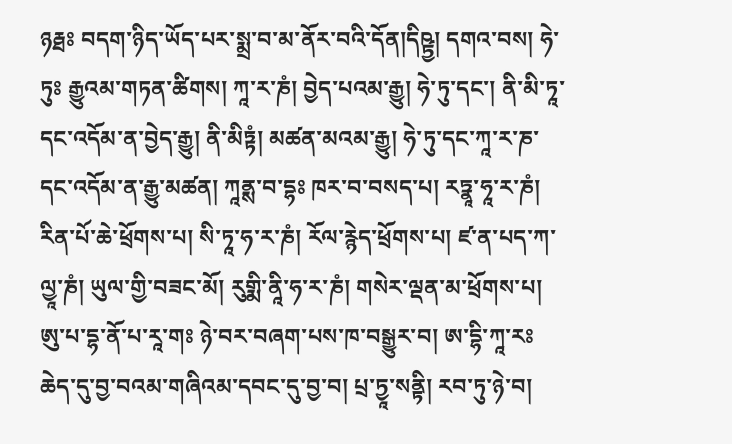ཉརྠཿ བདག་ཉིད་ཡོད་པར་སྨྲ་བ་མ་ནོར་བའི་དོན།དིཥྟྱ། དགའ་བས། ཧེ་ཏུཿ རྒྱུའམ་གཏན་ཚིགས། ཀཱ་ར་ཎཾ། བྱེད་པའམ་རྒྱུ། ཧེ་ཏུ་དང་། ནི་མི་ཏཱ་དང་འདོམ་ན་བྱེད་རྒྱུ། ནི་མིཏྟཾ། མཚན་མའམ་རྒྱུ། ཧེ་ཏུ་དང་ཀཱ་ར་ཎ་དང་འདོམ་ན་རྒྱུ་མཚན། ཀཱནྶ་བ་དྷཿ ཁར་བ་བསད་པ། རཏྣཱ་ཧཱ་ར་ཎཾ། རིན་པོ་ཆེ་ཕྲོགས་པ། སི་ཏཱ་ཧ་ར་ཎཾ། རོལ་རྙེད་ཕྲོགས་པ། ཛ་ན་པད་ཀ་ལྱཱ་ཎཾ། ཡུལ་གྱི་བཟང་མོ། རུགྨི་ནཱི་ཧ་ར་ཎཾ། གསེར་ལྡན་མ་ཕྲོགས་པ། ཨུ་པ་དྷ་ནོ་པ་རཱ་གཿ ཉེ་བར་བཞག་པས་ཁ་བསྒྱུར་བ། ཨ་དྷི་ཀཱ་རཿ ཆེད་དུ་བྱ་བའམ་གཞིའམ་དབང་དུ་བྱ་བ། པྲ་ཏྱཱ་སནྟི། རབ་ཏུ་ཉེ་བ།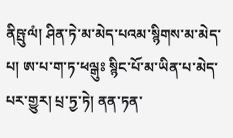ནིཥྤུ་ལཾ། ཤིན་ཏེ་མ་མེད་པའམ་སྙིགས་མ་མེད་པ། ཨ་པ་ག་ཏ་ཕལྒུཿ སྙིང་པོ་མ་ཡིན་པ་མེད་པར་གྱུར། པྲ་ཏྱ་ཏེ། ནན་ཏན་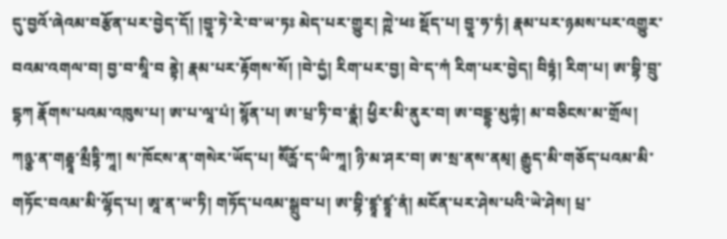དུ་བྱའོ་ཞེའམ་བརྩོན་པར་བྱེད་དོ། །བྱཱ་ཏེ་རེ་བ་ཡ་ཏཿ མེད་པར་གྱུར། ཀྵེ་ཕཿ སྡོད་པ། བྱཱ་ཧ་ཏཾ། རྣམ་པར་ཉམས་པར་འགྱུར་བའམ་འགལ་བ། བྱ་བ་སཱི་བ ནྟེ། རྣམ་པར་རྟོགས་སོ། །བེ་དྱཾ། རིག་པར་བྱ། བེ་ད་ཀཾ རིག་པར་བྱེད། བིཏྟཾ། རིག་པ། ཨ་བྷི་བྲུ་དྷཀ རྣོགས་པའམ་འཁུས་པ། ཨ་པ་ལཱ་པཾ། སྙོན་པ། ཨ་པྲ་ཏི་བ་ནྣཾ། ཕྱིར་མི་ནུར་བ། ཨ་བདྡྷ་མུཀྟཾ། མ་བཅིངས་མ་གྲོལ། ཀཉྩ་ན་གརྦྷཱ་མྲྀཏྟི་ཀཱ། ས་ཁོངས་ན་གསེར་ཡོད་པ། སཽཪྻོ་ད་ཡི་ཀཱ། ཉི་མ་ཤར་བ། ཨ་སྲ་ནས་ནམ྄། རྒྱུད་མི་གཅོད་པའམ་མི་གཏོང་བའམ་མི་ལྷོད་པ། ཨཱ་ན་ཡ་ཏི། གཏོད་པའམ་སྒྲུབ་པ། ཨ་བྷི་ཛྙཱ་ཛྙཱ་ནཾ། མངོན་པར་ཤེས་པའི་ཡེ་ཤེས། པྲ་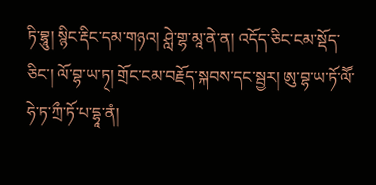ཏི་བྷཱུ། སྙིང་རྡིང་དམ་གཉའ། ཤླེ་གྷ་མཱ་ནེ་ན། འདོད་ཅིང་ངམ་སྡོད་ཅིང་། ལོ་བྷ་ཡ་ཏ྄། གྲོང་ངམ་བརྗོད་སྐབས་དང་སྦྱར། ཨུ་བྷ་ཡ་ཏོ་ལཽ་ཧེ་ཏ་ཀྲྀ་ཏོ་པ་དྷཱ་ནཾ།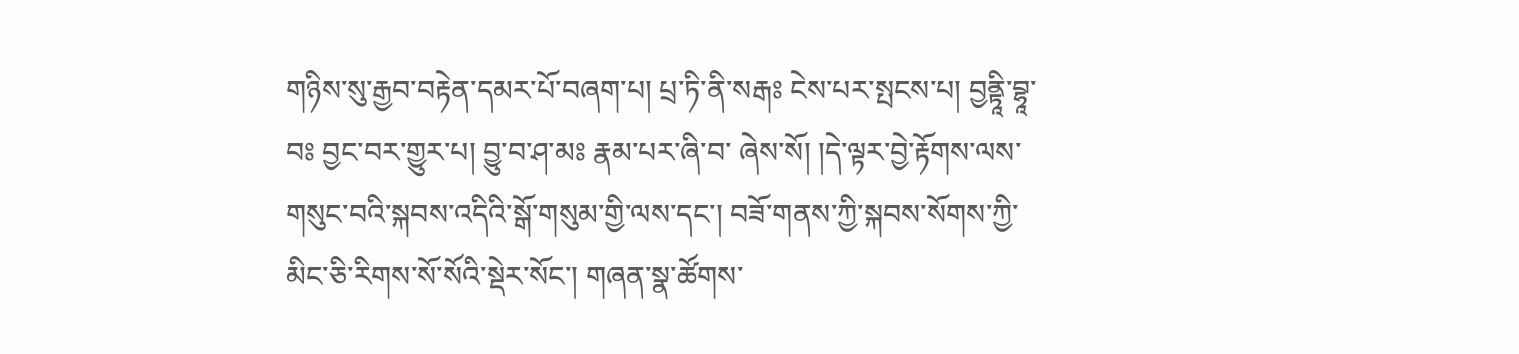གཉིས་སུ་རྒྱབ་བརྟེན་དམར་པོ་བཞག་པ། པྲ་ཏི་ནི་སརྒཿ ངེས་པར་སྤངས་པ། བྱནྟཱི་བྷཱ་བཿ བྱང་བར་གྱུར་པ། བྱུ་བ་ཤ་མཿ རྣམ་པར་ཞི་བ་ ཞེས་སོ། །དེ་ལྟར་བྱེ་རྟོགས་ལས་གསུང་བའི་སྐབས་འདིའི་སྒོ་གསུམ་གྱི་ལས་དང་། བཟོ་གནས་ཀྱི་སྐབས་སོགས་ཀྱི་མིང་ཅི་རིགས་སོ་སོའི་སྡེར་སོང་། གཞན་སྣ་ཚོགས་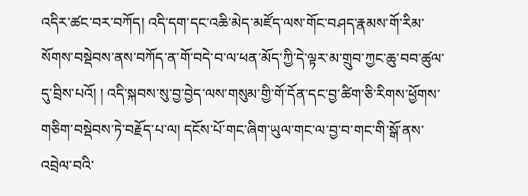འདིར་ཚང་བར་བཀོད། འདི་དག་དང་འཆི་མེད་མཛོད་ལས་གོང་བཤད་རྣམས་གོ་རིམ་སོགས་བསྡེབས་ནས་བཀོད་ན་གོ་བདེ་བ་ལ་ཕན་མོད་ཀྱི་དེ་ལྟར་མ་གྲུབ་ཀྱང་ཆུ་བབ་ཚུལ་དུ་བྲིས་པའོ། ། འདི་སྐབས་སུ་བྱ་བྱེད་ལས་གསུམ་གྱི་གོ་དོན་དང་བྱ་ཚིག་ཅི་རིགས་ཕྱོགས་གཅིག་བསྡེབས་ཏེ་བརྗོད་པ་ལ། དངོས་པོ་གང་ཞིག་ཡུལ་གང་ལ་བྱ་བ་གང་གི་སྒོ་ནས་འབྲེལ་བའི་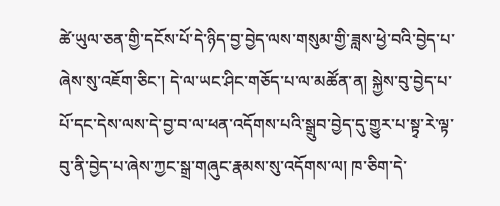ཚེ་ཡུལ་ཅན་གྱི་དངོས་པོ་དེ་ཉིད་བྱ་བྱེད་ལས་གསུམ་གྱི་ཟླས་ཕྱེ་བའི་བྱེད་པ་ཞེས་སུ་འཇོག་ཅིང་། དེ་ལ་ཡང་ཤིང་གཅོད་པ་ལ་མཚོན་ན། སྐྱེས་བུ་བྱེད་པ་པོ་དང་དེས་ལས་དེ་བྱ་བ་ལ་ཕན་འདོགས་པའི་སྒྲུབ་བྱེད་དུ་གྱུར་པ་སྟྭ་རེ་ལྟ་བུ་ནི་བྱེད་པ་ཞེས་ཀྱང་སྒྲ་གཞུང་རྣམས་སུ་འདོགས་ལ། ཁ་ཅིག་དེ་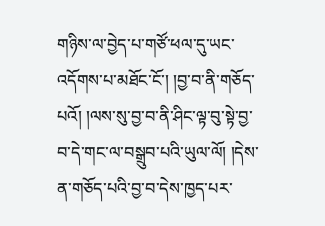གཉིས་ལ་བྱེད་པ་གཙོ་ཕལ་དུ་ཡང་འདོགས་པ་མཐོང་ངོ་། །བྱ་བ་ནི་གཅོད་པའོ། །ལས་སུ་བྱ་བ་ནི་ཤིང་ལྟ་བུ་སྟེ་བྱ་བ་དེ་གང་ལ་བསྒྲུབ་པའི་ཡུལ་ལོ། །དེས་ན་གཅོད་པའི་བྱ་བ་དེས་ཁྱད་པར་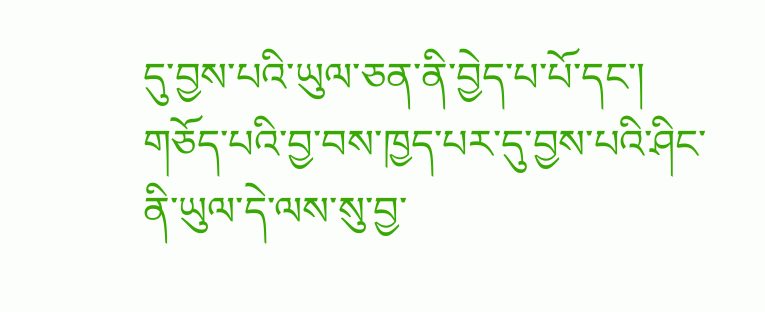དུ་བྱས་པའི་ཡུལ་ཅན་ནི་བྱེད་པ་པོ་དང་། གཅོད་པའི་བྱ་བས་ཁྱད་པར་དུ་བྱས་པའི་ཤིང་ནི་ཡུལ་དེ་ལས་སུ་བྱ་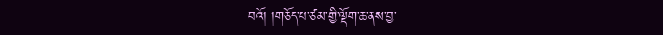བའོ། །གཅོད་པ་ཙམ་གྱི་ལྡོག་ཆ་ནས་བྱ་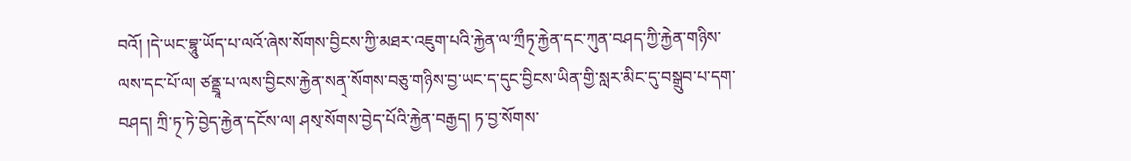བའོ། །དེ་ཡང་བྷཱུ་ཡོད་པ་ལའོ་ཞེས་སོགས་བྱིངས་ཀྱི་མཐར་འཇུག་པའི་རྐྱེན་ལ་ཀྲྀཏ྄་རྐྱེན་དང་ཀུན་བཤད་ཀྱི་རྐྱེན་གཉིས་ལས་དང་པོ་ལ། ཙནྡྲཱ་པ་ལས་བྱིངས་རྐྱེན་སན྄་སོགས་བཅུ་གཉིས་བྱ་ཡང་ད་དུང་བྱིངས་ཡིན་གྱི་སླར་མིང་དུ་བསྒྲུབ་པ་དག་བཤད། ཀྲི་ཏ྄་ཏེ་བྱེད་རྐྱེན་དངོས་ལ། ཤས྄་སོགས་བྱེད་པོའི་རྐྱེན་བརྒྱད། ཏ་བྱ་སོགས་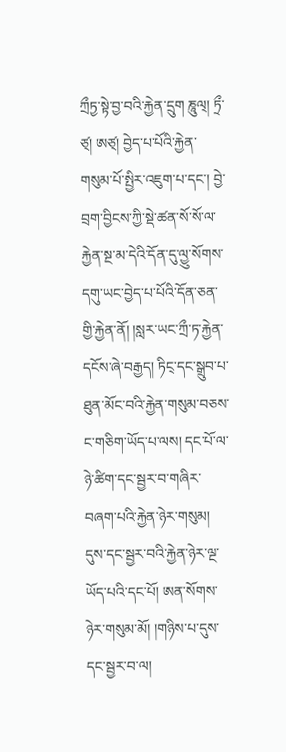ཀྲྀཏྱ་སྟེ་བྱ་བའི་རྐྱེན་དྲུག ཎཱུལ྄། ཏྲྀ་ཙ྄། ཨཙ྄། བྱེད་པ་པོའི་རྐྱེན་གསུམ་པོ་སྤྱིར་འཇུག་པ་དང་། བྱེ་བྲག་བྱིངས་ཀྱི་སྡེ་ཚན་སོ་སོ་ལ་རྐྱེན་སྔ་མ་དེའི་དོན་དུ་ལྱུ་སོགས་དགུ་ཡང་བྱེད་པ་པོའི་དོན་ཅན་གྱི་རྐྱེན་ནོ། །སླར་ཡང་ཀྲྀ་ཏ་རྐྱེན་དངོས་ཞེ་བརྒྱད། ཏིང྄་དང་སྒྲུབ་པ་ཐུན་མོང་བའི་རྐྱེན་གསུམ་བཅས་ང་གཅིག་ཡོད་པ་ལས། དང་པོ་ལ་ཉེ་ཚིག་དང་སྦྱར་བ་གཞིར་བཞག་པའི་རྐྱེན་ཉེར་གསུམ། དུས་དང་སྦྱར་བའི་རྐྱེན་ཉེར་ལྔ་ཡོད་པའི་དང་པོ། ཨན་སོགས་ཉེར་གསུམ་མོ། །གཉིས་པ་དུས་དང་སྦྱར་བ་ལ།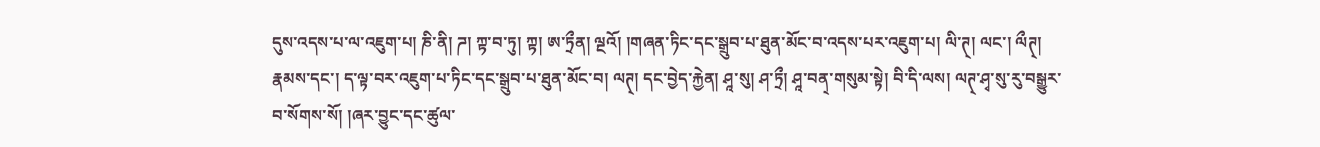དུས་འདས་པ་ལ་འཇུག་པ། ཎི་ནི། ཌ། ཀྟ་བ་ཏུ། ཀྟ། ཨ་ཏྲྀན། ལྔའོ། །གཞན་ཏིང་དང་སྒྲུབ་པ་ཐུན་མོང་བ་འདས་པར་འཇུག་པ། ལི་ཊ྄། ལང་། ལྀཊ྄། རྣམས་དང་། ད་ལྟ་བར་འཇུག་པ་ཏིང་དང་སྒྲུབ་པ་ཐུན་མོང་བ། ལཊ྄། དང་བྱེད་རྐྱེན། ཤཱ་སུ། ཤ་ཏྲྀ། ཤཱ་བན྄་གསུམ་སྟེ། བི་དི་ལས། ལཊ྄་ཤྭ་སུ་རུ་བསྒྱུར་བ་སོགས་སོ། །ཞར་བྱུང་དང་ཚུལ་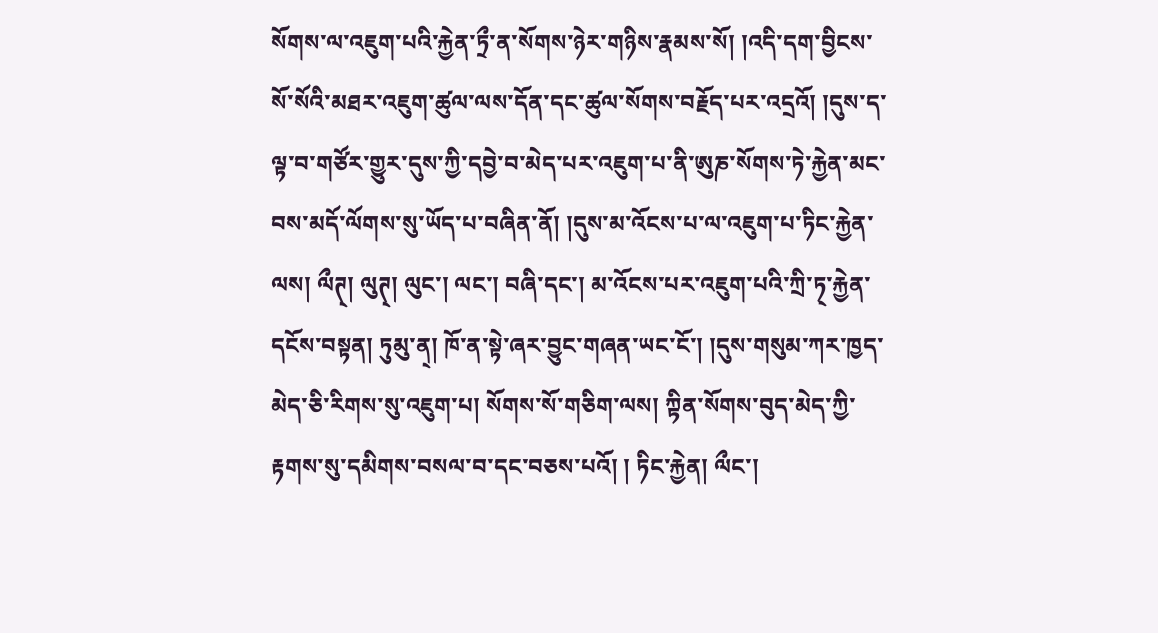སོགས་ལ་འཇུག་པའི་རྐྱེན་ཏྲྀ་ན་སོགས་ཉེར་གཉིས་རྣམས་སོ། །འདི་དག་བྱིངས་སོ་སོའི་མཐར་འཇུག་ཚུལ་ལས་དོན་དང་ཚུལ་སོགས་བརྗོད་པར་འདྲའོ། །དུས་ད་ལྟ་བ་གཙོར་གྱུར་དུས་ཀྱི་དབྱེ་བ་མེད་པར་འཇུག་པ་ནི་ཨུཎ་སོགས་ཏེ་རྐྱེན་མང་བས་མདོ་ལོགས་སུ་ཡོད་པ་བཞིན་ནོ། །དུས་མ་འོངས་པ་ལ་འཇུག་པ་ཏིང་རྐྱེན་ལས། ལྀཊ྄། ལུཊ྄། ལུང་། ལང་། བཞི་དང་། མ་འོངས་པར་འཇུག་པའི་ཀྲི་ཏ྄་རྐྱེན་དངོས་བསྟན། ཏུམུ་ན྄། ཁོ་ན་སྟེ་ཞར་བྱུང་གཞན་ཡང་ངོ་། །དུས་གསུམ་ཀར་ཁྱད་མེད་ཅི་རིགས་སུ་འཇུག་པ། སོགས་སོ་གཅིག་ལས། ཀྟིན་སོགས་བུད་མེད་ཀྱི་རྟགས་སུ་དམིགས་བསལ་བ་དང་བཅས་པའོ། ། ཏིང་རྐྱེན། ལྀང་།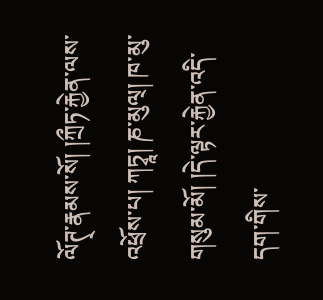ལོཊ྄་རྣམས་སོ། །ཀྲྀཏ་རྐྱེན་ལས་འཕྲོས་པ། ཀཏྭཱ། ཎ་མུལ྄། ཁ་མུ་ གསུམ་མོ། །དེ་ལྟར་རྐྱེན་འདི་དག་གིས་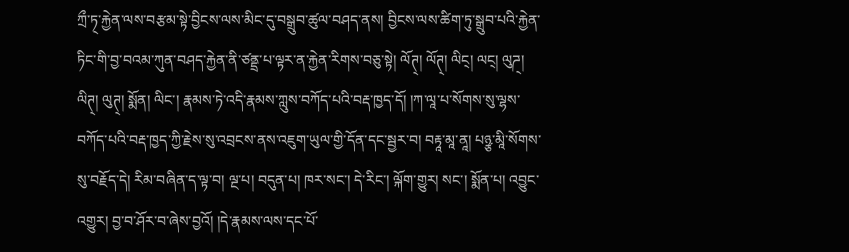ཀྲྀ་ཏ྄་རྐྱེན་ལས་བརྩམ་སྟེ་བྱིངས་ལས་མིང་དུ་བསྒྲུབ་ཚུལ་བཤད་ནས། བྱིངས་ལས་ཚིག་ཏུ་སྒྲུབ་པའི་རྐྱེན་ཏིང་གི་བྱ་བའམ་ཀུན་བཤད་རྐྱེན་ནི་ཙནྡྲ་པ་ལྟར་ན་རྐྱེན་རིགས་བཅུ་སྟེ། ལོཊ྄། ལོཊ྄། ལིང྄། ལང྄། ལུཌ྄། ལིཊ྄། ལུཊ྄། སྨོན། ལིང་། རྣམས་ཏེ་འདི་རྣམས་ཀླུས་བཀོད་པའི་བརྡ་ཁྱད་དོ། །ཀ་ལཱ་པ་སོགས་སུ་ལྷས་བཀོད་པའི་བརྡ་ཁྱད་ཀྱི་རྗེས་སུ་འབྲངས་ནས་འཇུག་ཡུལ་གྱི་དོན་དང་སྦྱར་བ། བརྟཱ་མཱ་ནཱ། པཉྩ་མཱི་སོགས་སུ་བརྗོད་དེ། རིམ་བཞིན་ད་ལྟ་བ། ལྔ་པ། བདུན་པ། ཁར་སང་། དེ་རིང་། ལྐོག་གྱུར། སང་། སྨོན་པ། འབྱུང་འགྱུར། བྱ་བ་ཤོར་བ་ཞེས་བྱའོ། །དེ་རྣམས་ལས་དང་པོ་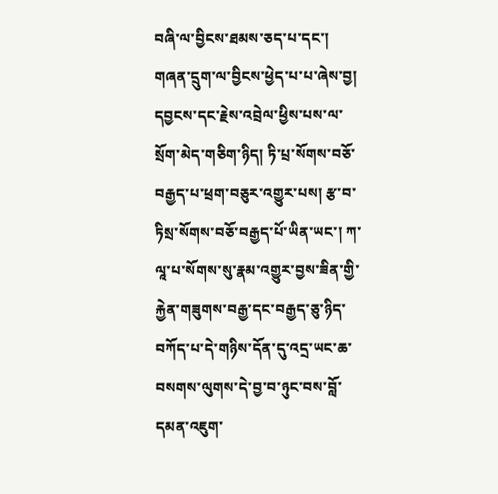བཞི་ལ་བྱིངས་ཐམས་ཅད་པ་དང་། གཞན་དྲུག་ལ་བྱིངས་ཕྱེད་པ་པ་ཞེས་བྱ། དབྱངས་དང་རྗེས་འབྲེལ་ཕྱིས་པས་ལ་སྲོག་མེད་གཅིག་ཉིད། ཏི་པྲ་སོགས་བཅོ་བརྒྱད་པ་ཕྲག་བཅུར་འགྱུར་པས། རྩ་བ་ཏིསྲ་སོགས་བཅོ་བརྒྱད་པོ་ཡིན་ཡང་། ཀ་ལཱ་པ་སོགས་སུ་རྣམ་འགྱུར་བྱས་ཟིན་གྱི་རྐྱེན་གཟུགས་བརྒྱ་དང་བརྒྱད་ཅུ་ཉིད་བཀོད་པ་དེ་གཉིས་དོན་དུ་འདྲ་ཡང་ཆ་བསགས་ལུགས་དེ་བྱ་བ་ཉུང་བས་བློ་དམན་འཇུག་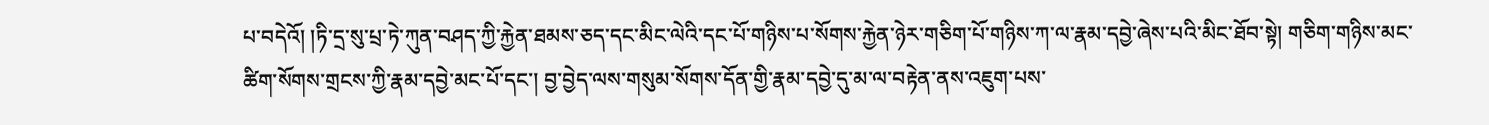པ་བདེའོ། །ཏི་དྲ་སུ་པྲ་ཏེ་ཀུན་བཤད་ཀྱི་རྐྱེན་ཐམས་ཅད་དང་མིང་ལེའི་དང་པོ་གཉིས་པ་སོགས་རྐྱེན་ཉེར་གཅིག་པོ་གཉིས་ཀ་ལ་རྣམ་དབྱེ་ཞེས་པའི་མིང་ཐོབ་སྟེ། གཅིག་གཉིས་མང་ཚིག་སོགས་གྲངས་ཀྱི་རྣམ་དབྱེ་མང་པོ་དང་། བྱ་བྱེད་ལས་གསུམ་སོགས་དོན་གྱི་རྣམ་དབྱེ་དུ་མ་ལ་བརྟེན་ནས་འཇུག་པས་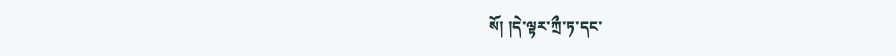སོ། །དེ་ལྟར་ཀྲྀ་ཏ་དང་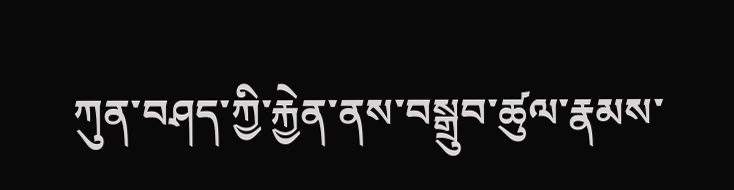ཀུན་བཤད་ཀྱི་རྐྱེན་ནས་བསྒྲུབ་ཚུལ་རྣམས་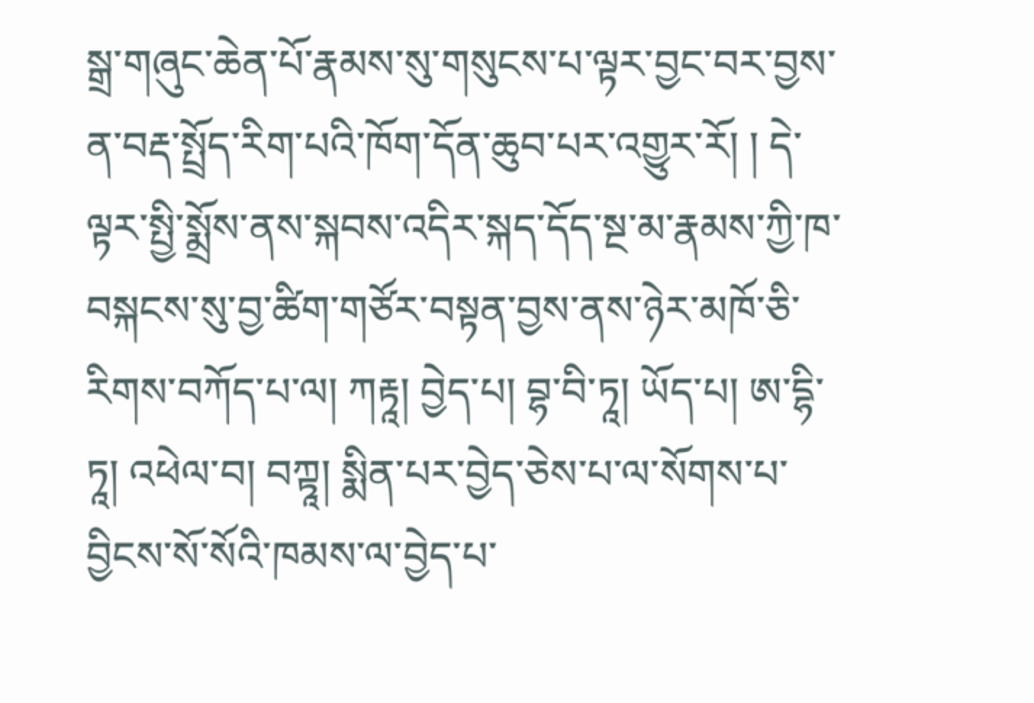སྒྲ་གཞུང་ཆེན་པོ་རྣམས་སུ་གསུངས་པ་ལྟར་བྱང་བར་བྱས་ན་བརྡ་སྤྲོད་རིག་པའི་ཁོག་དོན་ཆུབ་པར་འགྱུར་རོ། ། དེ་ལྟར་སྤྱི་སྨྲོས་ནས་སྐབས་འདིར་སྐད་དོད་སྔ་མ་རྣམས་ཀྱི་ཁ་བསྐངས་སུ་བྱ་ཚིག་གཙོར་བསྟན་བྱས་ནས་ཉེར་མཁོ་ཅི་རིགས་བཀོད་པ་ལ། ཀརྟཱ། བྱེད་པ། བྷ་བི་ཏཱ། ཡོད་པ། ཨ་དྷི་ཏཱ། འཕེལ་བ། བཀྟཱ། སྨིན་པར་བྱེད་ཅེས་པ་ལ་སོགས་པ་བྱིངས་སོ་སོའི་ཁམས་ལ་བྱེད་པ་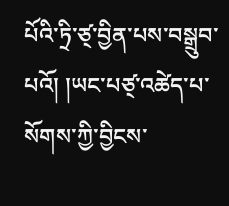པོའི་ཏྲི་ཙ྄་བྱིན་པས་བསྒྲུབ་པའོ། །ཡང་པཙ྄་འཚེད་པ་སོགས་ཀྱི་བྱིངས་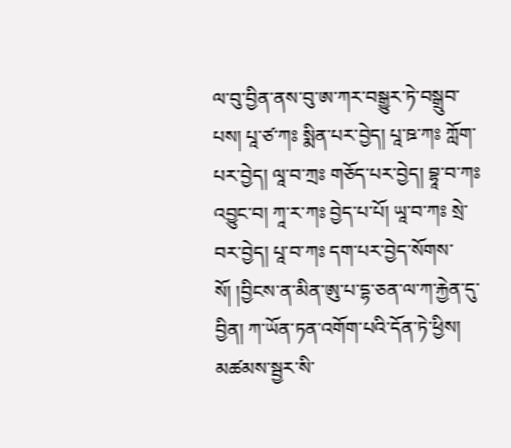ལ་བུ་བྱིན་ནས་བུ་ཨ་ཀར་བསྒྱུར་ཏེ་བསྒྲུབ་པས། པཱ་ཙ་ཀཿ སྨིན་པར་བྱེད། པཱ་ཋ་ཀཿ ཀློག་པར་བྱེད། ལཱ་བ་ཀྲཿ གཅོད་པར་བྱེད། བྷཱ་བ་ཀཿ འབྱུང་བ། ཀཱ་ར་ཀཿ བྱེད་པ་པོ། ཡཱ་བ་ཀཿ སྲེ་བར་བྱེད། པཱ་བ་ཀཿ དག་པར་བྱེད་སོགས་སོ། །བྱིངས་ན་མིན་ཨུ་པ་དྷ་ཅན་ལ་ཀ་རྐྱེན་དུ་བྱིན། ཀ་ཡོན་ཏན་འགོག་པའི་དོན་ཏེ་ཕྱིས། མཚམས་སྦྱར་སི་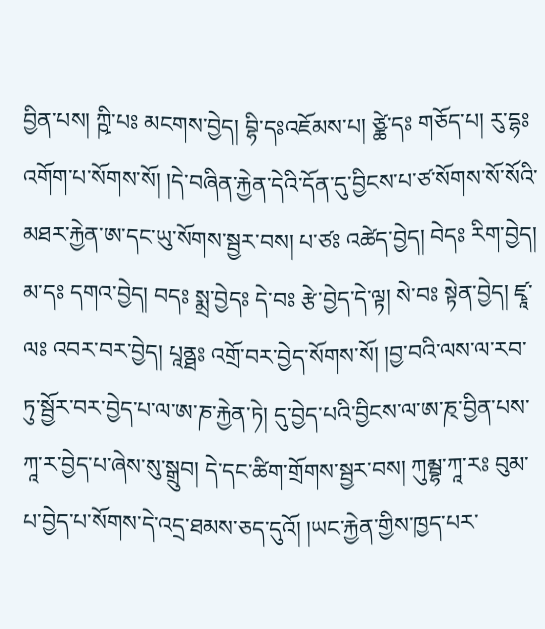བྱིན་པས། ཀྵི་པཿ མངགས་བྱེད། བྷི་དཿའཇོམས་པ། ཙྪེ་དཿ གཅོད་པ། རུ་དྷཿ འགོག་པ་སོགས་སོ། །དེ་བཞིན་རྐྱེན་དེའི་དོན་དུ་བྱིངས་པ་ཙ་སོགས་སོ་སོའི་མཐར་རྐྱེན་ཨ་དང་ཡུ་སོགས་སྦྱར་བས། པ་ཙཿ འཚེད་བྱེད། བེདཿ རིག་བྱེད། མ་དཿ དགའ་བྱེད། བདཿ སྨྲ་བྱེདཿ དེ་བཿ རྩེ་བྱེད་དེ་ལྟ། སེ་བཿ སྟེན་བྱེད། ཛྭཱ་ལཿ འབར་བར་བྱེད། པཱནྠཿ འགྲོ་བར་བྱེད་སོགས་སོ། །བྱ་བའི་ལས་ལ་རབ་ཏུ་སྦྱོར་བར་བྱེད་པ་ལ་ཨ་ཎ་རྐྱེན་ཏེ། དུ་བྱེད་པའི་བྱིངས་ལ་ཨ་ཎ྄་བྱིན་པས་ཀཱ་ར་བྱེད་པ་ཞེས་སུ་སྒྲུབ། དེ་དང་ཚིག་གྲོགས་སྦྱར་བས། ཀུམྦྷ་ཀཱ་རཿ བུམ་པ་བྱེད་པ་སོགས་དེ་འདྲ་ཐམས་ཅད་དུའོ། །ཡང་རྐྱེན་གྱིས་ཁྱད་པར་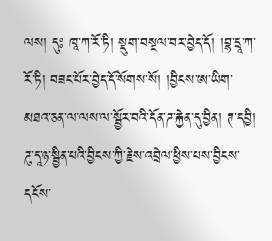ལས། དུཿ ཁཱ་ཀ་རོ་ཏི། སྡུག་བསྔལ་བར་བྱེད་དོ། །བྷ་དྲཱ་ཀ་རོ་ཏི། བཟང་པོར་བྱེད་དོ་སོགས་སོ། །བྱིངས་ཨ་ཡིག་མཐའ་ཅན་ལ་ལས་ལ་སྦྱོར་བའི་དོན་ཌ་རྐྱེན་དུ་བྱིན། ཊ་དབྱི། ཌུ་དཱ་ཉ་སྦྱིན་པའི་བྱིངས་ཀྱི་རྗེས་འབྲེལ་ཕྱིས་པས་བྱིངས་དངོས་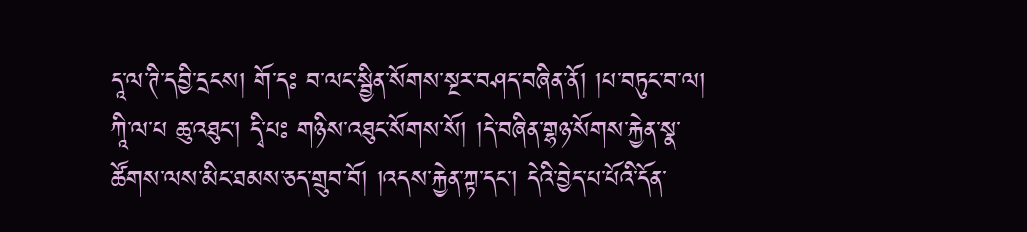དཱ་ལ་ཊི་དབྱི་དྲངས། གོ་དཿ བ་ལང་སྦྱིན་སོགས་སྔར་བཤད་བཞིན་ནོ། །པ་བཏུང་བ་ལ། ཀཱི་ལ་པ ཆུ་འཐུང་། དྭི་པཿ གཉིས་འཐུང་སོགས་སོ། །དེ་བཞིན་གྷཉ་སོགས་རྐྱེན་སྣ་ཚོགས་ལས་མིང་ཐམས་ཅད་གྲུབ་བོ། །འདས་རྐྱེན་ཀྟ་དང་། དེའི་བྱེད་པ་པོའི་དོན་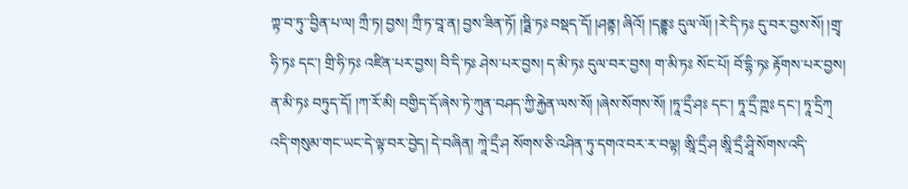ཀྟ་བ་ཏུ་་བྱིན་པ་ལ། ཀྲྀ་ཏ། བྱས། ཀྲྀ་ཏ་བཱ་ན། བྱས་ཟིན་ཏོ། །ཏྠི་ཏཿ བསྡད་དོ། །ཤནྟ། ཞིའོ། །དནྡྷཿ དུལ་ལོ། །རེ་དི་ཏཿ དུ་བར་བྱས་སོ། །གྲྭ་ཧི་ཏཿ དང་། གྲི་ཧི་ཏཿ འཛིན་པར་བྱས། བི་དི་ཏཿ ཤེས་པར་བྱས། ད་མི་ཏཿ དུལ་བར་བྱས། ག་མི་ཏཿ སོང་པོ། བོ་དྷི་ཏཿ རྟོགས་པར་བྱས། ན་མི་ཏཿ བཏུད་དོ། །ཀ་རོ་མི། བགྱིད་དོ་ཞེས་ཏེ་ཀུན་བཤད་ཀྱི་རྐྱེན་ལས་སོ། །ཞེས་སོགས་སོ། །ཏཱ་དྲྀ་ཤཿ དང་། ཏཱ་དྲྀ་ཀྵཿ དང་། ཏཱ་དྲིཀ྄ འདི་གསུམ་གང་ཡང་དེ་ལྟ་བར་བྱེད། དེ་བཞིན། ཀཱེ་དྲྀ་ཤ སོགས་ཅི་འཤིན་ཏུ་དགའ་བར་ར་བལྟ། ཨཱི་དྲྀ་ཤ ཨཱི་དྲྀ་ཤཱི་སོགས་འདི་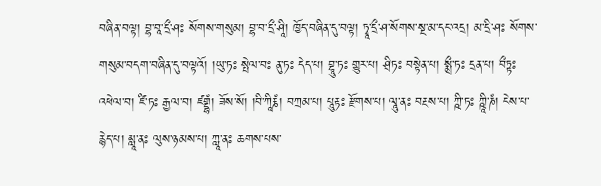བཞིན་བལྟ། བྷ་བཱ་དྲྀ་ཤཿ སོགས་གསུམ། བྷ་བ་དྲྀ་ཤཱི། ཁྱོད་བཞིན་དུ་བལྟ། ཏྭཱ་དྲྀ་ཤ་སོགས་སྔ་མ་དང་འདྲ། མ་དྲི་ཤཿ སོགས་གསུམ་བདག་བཞིན་དུ་བལྟའོ། །ཡུ་ཏཿ སྤེལ་བཿ ནུ་ཏཿ དེད་པ། བྷཱུ་ཏཿ གྱུར་པ། ཤྲིཏཿ བསྟེན་པ། སྨྲྀ་ཏཿ དྲན་པ། བྀཏྟཿ འཕེལ་བ། ཛི་ཏཿ རྒྱལ་བ། ཛགྡྷཾ། ཟོས་སོ། །བི་ཀཱིརྞཾ། བཀྲམ་པ། པཱུརྟཿ རྫོགས་པ། ལཱུ་ནཿ བརྔས་པ། ཀྵི་ཏཿ ཀྵཱི་ཎཾ། ངེས་པ་རྙེད་པ། མླཱ་ནཿ ལུས་ཉམས་པ། ཀླཱ་ནཿ ཆགས་པས་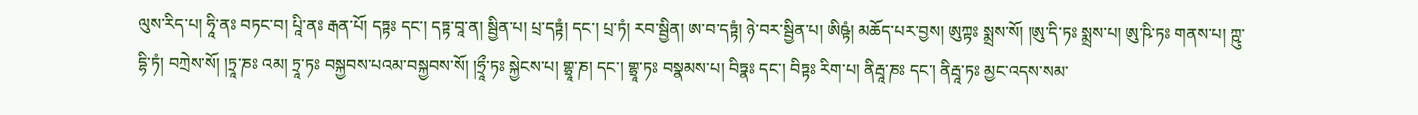ལུས་རིད་པ། ཧཱི་ནཿ བཏང་བ། པཱི་ནཿ རྒན་པོ། དཏྟཿ དང་། དཏྟ་བཱ་ན། སྦྱིན་པ། པྲ་དཏྟཾ། དང་། པྲ་ཏཾ། རབ་སྦྱིན། ཨ་བ་དཏྟཾ། ཉེ་བར་སྦྱིན་པ། ཨིཥྟཾ། མཆོད་པར་བྱས། ཨུཀྟཿ སྨྲས་སོ། །ཨུ་དི་ཏཿ སྨྲས་པ། ཨུ་ཥི་ཏཿ གནས་པ། ཀྵུ་དྷི་ཏཾ། བཀྲེས་སོ། །ཏྲཱ་ཎཿ འམ། ཏྲཱ་ཏཿ བསྐྱབས་པའམ་བསྐྱབས་སོ། །ཧྲཱྀ་ཏཿ སྐྱེངས་པ། གྷྲཱ་ཎ། དང་། གྷྲཱ་ཏཿ བསྣམས་པ། བིཏྣཿ དང་། བིཏྟཿ རིག་པ། ནིརྦཱ་ཎཿ དང་། ནིརྦཱ་ཏཿ མྱང་འདས་སམ་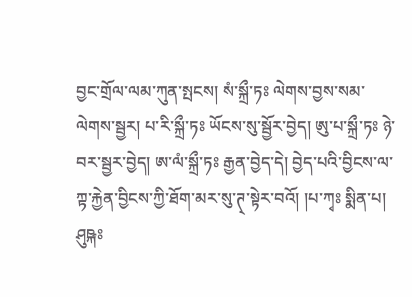བྱང་གྲོལ་ལམ་ཀུན་སྤངས། སཾ་སྐྲྀ་ཏཿ ལེགས་བྱས་སམ་ལེགས་སྦྱར། པ་རི་སྐྲྀ་ཏཿ ཡོངས་སུ་སྦྱོར་བྱེད། ཨུ་པ་སྐྲྀ་ཏཿ ཉེ་བར་སྦྱར་བྱེད། ཨ་ལཾ་སྐྲྀ་ཏཿ རྒྱན་བྱེད་དེ། བྱེད་པའི་བྱིངས་ལ་ཀྟ་རྐྱེན་བྱིངས་ཀྱི་ཐོག་མར་སུ་ཊ྄་སྟེར་བའོ། །པ་ཀྭཿ སྨིན་པ། ཤུཥྐཿ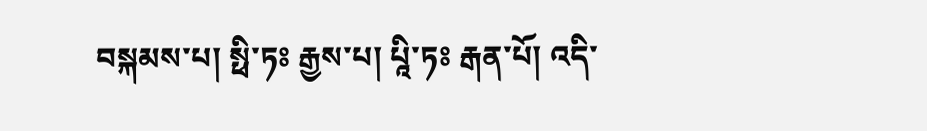བསྐམས་པ། སྥི་ཏཿ རྒྱས་པ། པཱི་ཏཿ རྒན་པོ། འདི་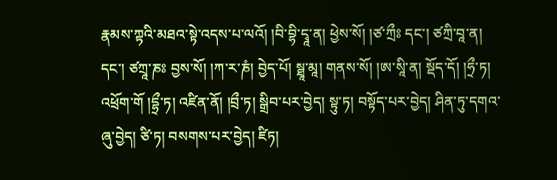རྣམས་ཀྟའི་མཐའ་སྟེ་འདས་པ་ལའོ། །བི་བྷི་དྭཱ་ན། ཕྱེས་སོ། །ཙ་ཀྲྀཿ དང་། ཙཀྲི་བཱ་ན། དང་། ཙཀྲཱ་ཎཿ བྱས་སོ། །ཀ་ར་ཎཾ། བྱེད་པོ། སྠཱ་མཱ། གནས་སོ། །ཨ་སཱི་ན། སྡོད་དོ། །ཧྲྀ་ཏ། འཕྲོག་གོ །དྷྲྀ་ཏ། འཛིན་ནོ། །བྲྀ་ཏ། སྒྲིབ་པར་བྱེད། སྟུ་ཏ། བསྟོད་པར་བྱེད། ཤིན་ཏུ་དགའ་ ཞུ་བྱེད། ཙི་ཏ། བསགས་པར་བྱེད། ཛིཏ།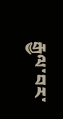རྒྱལ་བར་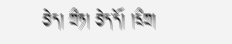བྱེད། ཀྲྀཏ། བྱེད་དོ། །དྲྀཀྲ།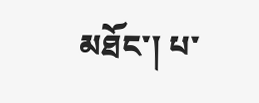མཐོང་། པ་